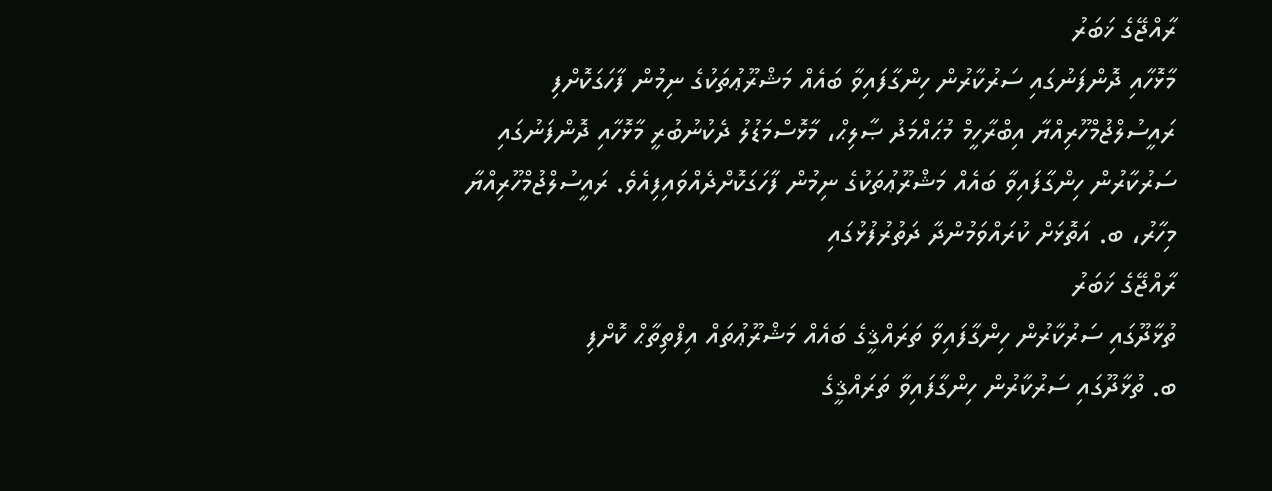ރާއްޖޭގެ ޚަބަރު
މާޅޮހާއި ދޮންފަނުގައި ސަރުކާރުން ހިންގާފައިވާ ބައެއް މަޝްރޫޢުތަކުގެ ނިމުން ފާހަގަކޮށްފި
ރައީސުލްޖުމްހޫރިއްޔާ އިބްރާހީމް މުޙައްމަދު ޞާލިޙް، މާޅޮސްމަޑުލު ދެކުނުބުރީ މާޅޮހާއި ދޮންފަނުގައި ސަރުކާރުން ހިންގާފައިވާ ބައެއް މަޝްރޫޢުތަކުގެ ނިމުން ފާހަގަކޮށްދެއްވައިފިއެވެ. ރައީސުލްޖުމްހޫރިއްޔާ މިހާރު، ބ. އަތޮޅަށް ކުރައްވަމުންދާ ދަތުރުފުޅުގައި
ރާއްޖޭގެ ޚަބަރު
ތުޅާދޫގައި ސަރުކާރުން ހިންގާފައިވާ ތަރައްޤީގެ ބައެއް މަޝްރޫޢުތައް އިފްތިތާޙް ކޮށްފި
ބ. ތުޅާދޫގައި ސަރުކާރުން ހިންގާފައިވާ ތަރައްޤީގެ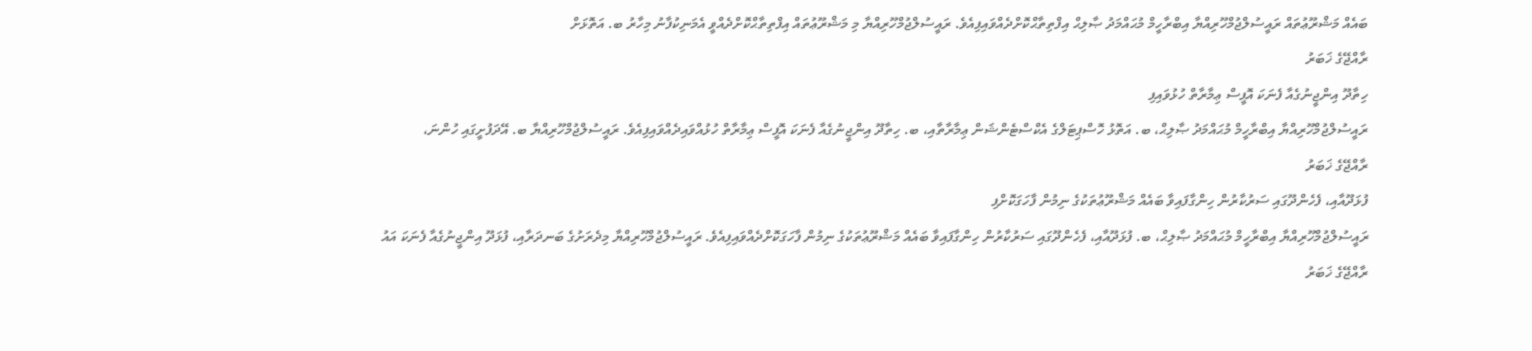ބައެއް މަޝްރޫޢުތައް ރައީސުލްޖުމްހޫރިއްޔާ އިބްރާހީމް މުޙައްމަދު ޞާލިޙް އިފްތިތާޙްކޮށްދެއްވައިފިއެވެ. ރައީސުލްޖުމްހޫރިއްޔާ މި މަޝްރޫޢުތައް އިފްތިތާޙްކޮށްދެއްވީ އެމަނިކުފާނު މިހާރު ބ. އަތޮޅަށް
ރާއްޖޭގެ ޚަބަރު
ހިތާދޫ އިންޖީނުގެއާ ފެނަކަ އޮފީސް ޢިމާރާތް ހުޅުވައިފި
ރައީސުލްޖުމްހޫރިއްޔާ އިބްރާހީމް މުޙައްމަދު ޞާލިޙް، ބ. އަތޮޅު ހޮސްޕިޓަލްގެ އެކްސްޓެންޝަން ޢިމާރާތާއި، ބ. ހިތާދޫ އިންޖީނުގެއާ ފެނަކަ އޮފީސް ޢިމާރާތް ހުޅުއްވައިދެއްވައިފިއެވެ. ރައީސުލްޖުމްހޫރިއްޔާ ބ. އޭދަފުށީގައި ހުންނަ،
ރާއްޖޭގެ ޚަބަރު
ފުޅަދޫއާއި، ފެހެންދޫގައި ސަރުކާރުން ހިންގާފައިވާ ބައެއް މަޝްރޫޢުތަކުގެ ނިމުން ފާހަގަކޮށްފި
ރައީސުލްޖުމްހޫރިއްޔާ އިބްރާހީމް މުޙައްމަދު ޞާލިޙް، ބ. ފުޅަދޫއާއި، ފެހެންދޫގައި ސަރުކާރުން ހިންގާފައިވާ ބައެއް މަޝްރޫޢުތަކުގެ ނިމުން ފާހަގަކޮށްދެއްވައިފިއެވެ. ރައީސުލްޖުމްހޫރިއްޔާ މިދެރަށުގެ ބަނދަރާއި، ފުޅަދޫ އިންޖީނުގެއާ ފެނަކަ އައު
ރާއްޖޭގެ ޚަބަރު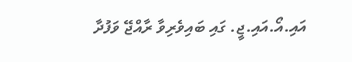އައި.އޯ.އައި.ޖީ. ގައި ބައިވެރިވާ ރާއްޖޭ ވަފުދާ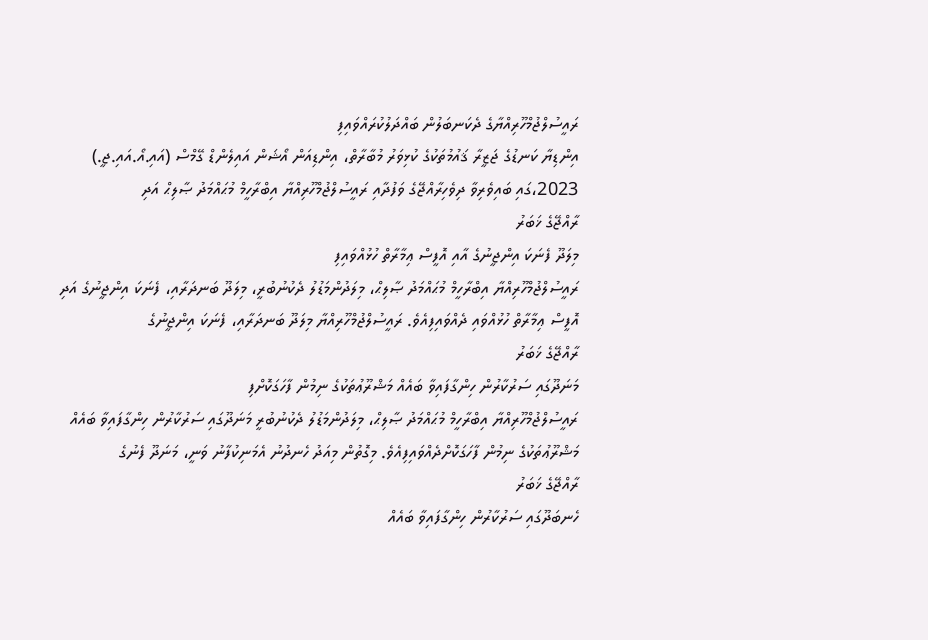ރައީސުލްޖުމްހޫރިއްޔާގެ ދެކަނބަލުން ބައްދަލުކުރައްވައިފި
އިންޑިޔާ ކަނޑުގެ ޖަޒީރާ ޤައުމުތަކުގެ ކުޅިވަރު މުބާރާތް، އިންޑިއަން އޯޝަން އައިލެންޑް ގޭމްސް (އައި.އޯ.އައި.ޖީ.) 2023،ގައި ބައިވެރިވާ ދިވެހިރާއްޖޭގެ ވަފުދާއި ރައީސުލްޖުމްހޫރިއްޔާ އިބްރާހީމް މުޙައްމަދު ޞާލިޙް އަދި
ރާއްޖޭގެ ޚަބަރު
މިލަދޫ ފެނަކަ އިންޖީނުގެ އާއި އޮފީސް ޢިމާރާތް ހުޅުއްވައިފި
ރައީސުލްޖުމްހޫރިއްޔާ އިބްރާހީމް މުޙައްމަދު ޞާލިޙް، މިލަދުންމަޑުލު ދެކުނުބުރީ، މިލަދޫ ބަނދަރާއި، ފެނަކަ އިންޖީނުގެ އަދި އޮފީސް ޢިމާރާތް ހުޅުއްވައި ދެއްވައިފިއެވެ. ރައީސުލްޖުމްހޫރިއްޔާ މިލަދޫ ބަނދަރާއި، ފެނަކަ އިންޖީނުގެ
ރާއްޖޭގެ ޚަބަރު
މަނަދޫގައި ސަރުކާރުން ހިންގާފައިވާ ބައެއް މަޝްރޫޢުތަކުގެ ނިމުން ފާހަގަކޮށްފި
ރައީސުލްޖުމްހޫރިއްޔާ އިބްރާހީމް މުޙައްމަދު ޞާލިޙް، މިލަދުންމަޑުލު ދެކުނުބުރީ މަނަދޫގައި ސަރުކާރުން ހިންގާފައިވާ ބައެއް މަޝްރޫޢުތަކުގެ ނިމުން ފާހަގަކޮށްދެއްވައިފިއެވެ. މިގޮތުން މިއަދު ހެނދުނު އެމަނިކުފާނު ވަނީ، މަނަދޫ ފެނުގެ
ރާއްޖޭގެ ޚަބަރު
ހެނބަދޫގައި ސަރުކާރުން ހިންގާފައިވާ ބައެއް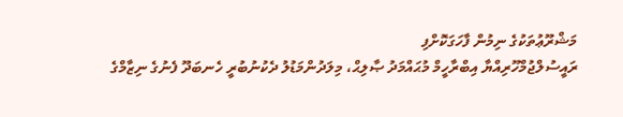މަޝްރޫޢުތަކުގެ ނިމުން ފާހަގަކޮށްފި
ރައީސުލްޖުމްހޫރިއްޔާ އިބްރާހީމް މުޙައްމަދު ޞާލިޙް، މިލަދުންމަޑުލު ދެކުނުބުރީ ހެނބަދޫ ފެނުގެ ނިޒާމްގެ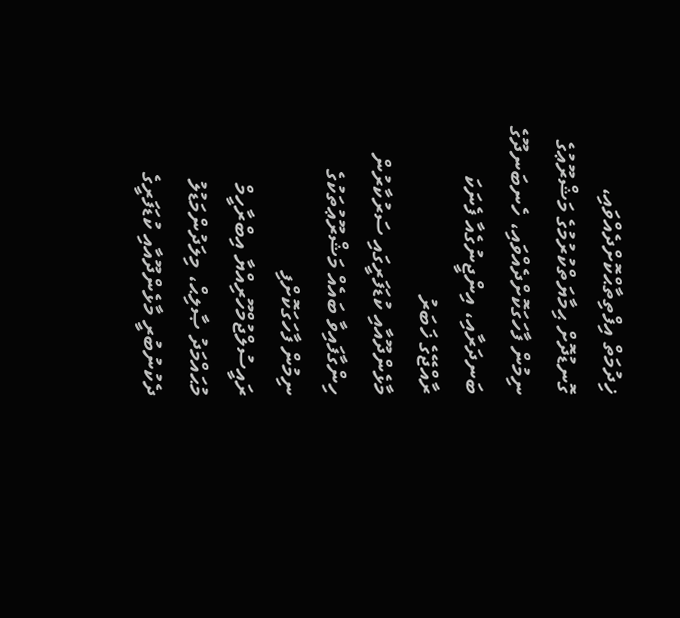ޚިދުމަތް އިފްތިތާޙްކޮށްދެއްވައި، ގޮނޑުދޮށް ޙިމާޔަތްކުރުމުގެ މަޝްރޫޢުގެ ނިމުން ފާހަގަކޮށްދެއްވައި، ހެނބަނދޫގެ ބަނދަރާއި، އިންޖީނުގެއާ ފެނަކަ
ރާއްޖޭގެ ޚަބަރު
މާޅެންދޫއާއި ކުޑަފަރީގައި ސަރުކާރުން ހިންގާފައިވާ ބައެއް މަޝްރޫޢުތަކުގެ ނިމުން ފާހަގަކޮށްފި
ރައީސުލްޖުމްހޫރިއްޔާ އިބްރާހީމް މުޙައްމަދު ޞާލިޙް، މިލަދުންމަޑުލު ދެކުނުބުރީ މާޅެންދޫއާއި ކުޑަފަރީގެ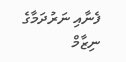ފެނާއި ނަރުދަމާގެ ނިޒާމް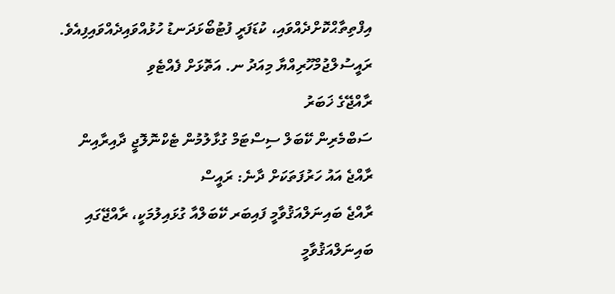އިފްތިތާޙްކޮށްދެއްވައި، ކުޑަފަރީ ފުޓުބޯޅަދަނޑު ހުޅުއްވައިދެއްވައިފިއެވެ. ރައީސުލްޖުމްހޫރިއްޔާ މިއަދު ނ. އަތޮޅަށް ފެއްޓެވި
ރާއްޖޭގެ ޚަބަރު
ސަބްމެރިން ކޭބަލް ސިސްޓަމް ގުޅާލުމުން ޓެކްނޮލޮޖީ ދާއިރާއިން ރާއްޖެ އައު ހަރުފަތަކަށް ދާނެ: ރައީސް
ރާއްޖެ ބައިނަލްއަޤުވާމީ ފައިބަރ ކޭބަލްއާ ގުޅައިލުމަކީ، ރާއްޖޭގައި ބައިނަލްއަޤުވާމީ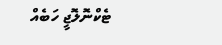ޓެކްނޮލޮޖީ ހަބެއް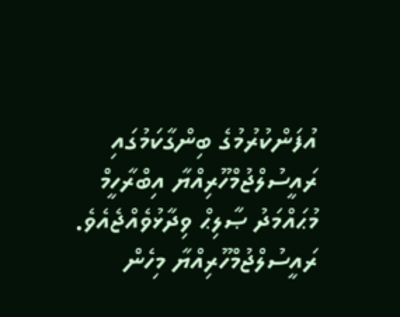އުފަންކުރުމުގެ ބިންގާކަމުގައި ރައީސުލްޖުމްހޫރިއްޔާ އިބްރާހީމް މުޙައްމަދު ޞާލިޙް ވިދާޅުވެއްޖެއެވެ. ރައީސުލްޖުމްހޫރިއްޔާ މިހެން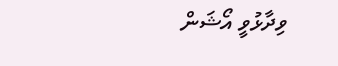ވިދާޅުވީ އޯޝަން